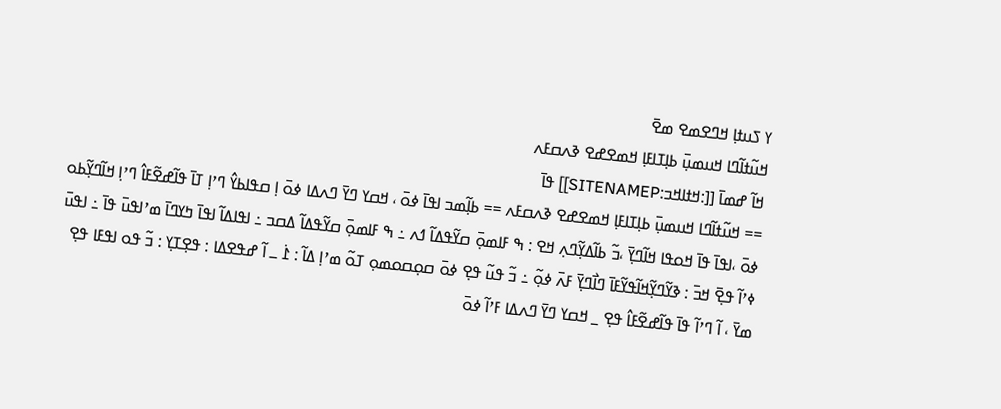ߌ ߖߎߙߊ߲ ߞߣߐߘߐ ߘߐ߫
ߞߎ߬ߙߊ߬ߣߊ ߞߎߘߎ߲߫ ߕߊ߲ߠߊߓߊ߲ ߞߘߐߝߐ ߢߍߛߓߍ
ߞߊ߬ ߝߘߊ߫ [[:ߞߙߊߞߏ:SITENAMEP]] ߟߊ߫
== ߞߎ߬ߙߊ߬ߣߊ ߞߎߘߎ߲߫ ߕߊ߲ߠߊߓߊ߲ ߞߘߐߝߐ ߢߍߛߓߍ == ߕߊ߲߬ߘߏ ߊߟߊ߫ ߦߋ߫ ، ߞߛߌ ߣߌ߫ ߣߍߡߊ ߦߋ߫ ߊ߲ ߛߟߊߕߌ߮ ߣߴߊ߲ ߠߊ߫ ߟߊ߬ߝߐ߬ߓߊ߮ ߣߴߊ߲ ߞߊ߬ߣߌ߲߬ߕߋ ߦߋ߫ ،ߊߟߊ߫ ߟߊ߫ ߞߋߟߊ ߞߊ߬ߣߌ߲߫ ،ߏ߬ ߕߊ߬ߡߌ߲߬ߣߍ߲ ߞߐ : ߒ ߓߊߘߋ߲߫ ߛߌ߬ߟߡߊ߬ ߗߍ ߸ ߒ ߓߊߘߋ߲߫ ߛߌ߬ߟߡߊ߬ ߡߛߏ ߸ ߊߟߊߡߊ߬ ߊߟߊ߫ ߤߌߣߊ߫ ߘߴߊߟߎ߫ ߟߊ߫ ߸ ߊߟߎ߫ ߦߴߊ߬ ߟߐ߲߫ ߞߏ߫ : ߢߌ߬ߣߌ߲߬ߞߊ߬ߟߌ߬ߓߊ߫ ߣߊ߯ߣߌ߲߫ ߓߍ߫ ߦߋ߲߬ ߸ ߏ߬ ߟߎ߬ ߟߐ߲ ߦߋ߫ ߛߋ߲ߛߋߘߋ߲ ߠߋ߬ ߘߴߊ߲ ߡߊ߬ : ߁߭ ߺ ߊ߬ ߝߟߐߡߊ : ߟߐ߲ߠߌ߲ : ߏ߬ ߟߋ ߊߟߓߊ ߟߐ߲ ߘߌ߫ ، ߊ߬ ߣߴߊ߬ ߟߊ߫ ߟߊ߬ߝߐ߬ߓߊ߮ ߟߐ߲ _ ߞߛߌ ߣߌ߫ ߣߍߡߊ ߓߴߊ߬ ߦߋ߫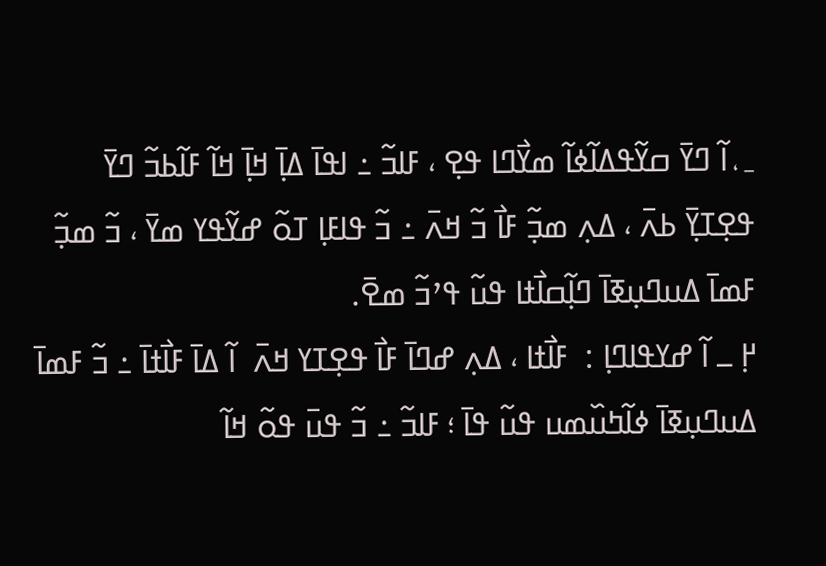_ ، ߊ߬ ߣߌ߫ ߛߌ߬ߟߡߊ߬ߦߊ߬ ߘߌ߯ߣߊ ߟߐ߲ ، ߓߊߏ߬ ߸ ߊߟߊ߫ ߡߊ߲߫ ߞߊ߲߫ ߞߊ߬ ߓߊ߬ߕߏ߬ ߣߌ߫ ߟߐ߲ߠߌ߲߫ ߕߍ߫ ، ߡߍ߲ ߘߏ߲߬ ߓߊ߯ ߏ߬ ߞߍ߫ ߸ ߏ߬ ߟߊߓߊ߲ ߠߋ߬ ߝߌ߬ߟߌ ߘߌ߫ ، ߏ߬ ߘߏ߲߬ ߓߘߊ߫ ߡߎߣߎ߲ߧߊ߫ ߣߊ߲߬ߛߊ߯ߙߊ ߟߎ߬ ߟߴߏ߬ ߘߐ߫.
߂߲ ߺ ߊ߬ ߝߌߟߊߣߊ߲ :  ߓߊ߯ߙߊ ، ߡߍ߲ ߝߣߊ߫ ߓߊ߯ ߟߐ߲ߠߌ ߞߍ߫  ߊ߬ ߡߊ߫ ߓߊ߯ߙߊ߫ ߸ ߏ߬ ߓߘߊ߫ ߡߎߣߎ߲ߧߊ߫ ߦߊ߬ߤߎ߰ߘߎ ߟߎ߬ ߟߊ߫ ؛ ߓߊߏ߬ ߸ ߏ߬ ߟߎ߫ ߟߋ߬ ߞߊ߬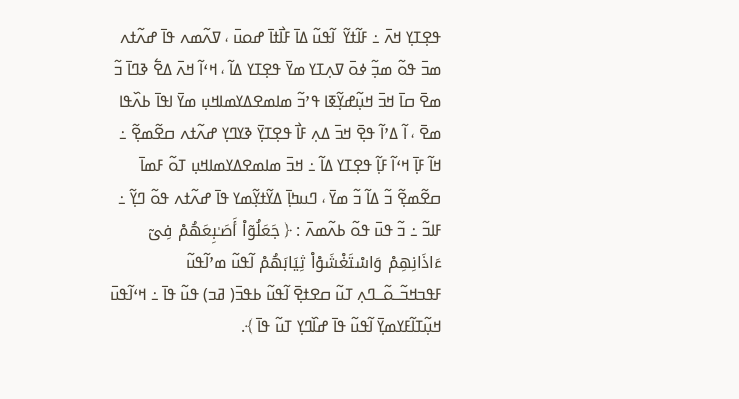ߟߐ߲ߠߌ߲ ߞߍ߫ ߸ ߓߊ߬ߙߌ߬  ߊ߬ߟߎ߬ ߡߊ߫ ߓߊ߯ߙߊ߫ ߝߋߎ߫ ، ߜߍ߬ߘߍ ߟߊ߫ ߝߍ߬ߙߍ ߘߏ߫ ߟߋ߬ ߘߏ߲߬ ߦߋ߫ ߜߍ߲ߠߌ ߘߌ߫ ߟߐ߲ߠߌ ߡߊ߬ ، ߞߵߊ߬ ߞߍ߫ ߡߐ߱ ߢߣߊ߫ ߏ߬ ߘߐ߫ ߛߊ߫ ߞߏ߫ ߞߎ߲߬ߝߌ߲߬ߧߊ ߟߴߏ߬ ߘߊߘߐߡߌߘߊߞߎ߲ ߘߌ߫ ߊߟߊ߫ ߕߍ߰ߟߊ ߘߐ߫ ، ߊ߬ ߡߴߊ߬ ߟߐ߲߫ ߞߏ߫ ߡߍ߲ ߓߊ߯ ߟߐ߲ߠߌ߲߫ ߢߌߣߌ߲ ߝߍ߬ߙߍ ߛߐ߬ߘߐ߲߬ ߸ ߞߊ߬ ߓߊ߲߫ ߞߵߊ߬ ߓߊ߲߬ ߟߐ߲ߠߌ ߡߊ߬ ߸ ߞߏ߫ ߘߊߘߐߡߌߘߊߞߎ߲ ߠߋ߬ ߓߘߊ߫ ߛߐ߬ߘߐ߲߬ ߏ߬ ߡߊ߬ ߏ߬ ߘߌ߫ ، ߣߎߤߊ߲߫ ߡߌ߬ߙߌ߲߬ߘߌ ߟߊ߫ ߝߍ߬ߙߍ ߟߋ߬ ߣߌ߲߬ ߸ ߓߊߏ߬ ߸ ߏ߬ ߟߎ߫ ߟߋ߬ ߕߍ߬ߘߍ߫ : ﴿ جَعَلُوٓاْ أَصَـٰبِعَهُمْ فِىٓ ءَاذَانِهِمْ وَاسْتَغْشَوْاْ ثِيَابَهُمْ ߊ߬ߟߎ߬ ߘߴߊ߬ߟߎ߬ ߓߟߏߞߏ߬ߺߋ߬ߺߣߍ߲ ߠߎ߬ ߛߐߙߐ߲߫ ߊ߬ߟߎ߬ ߕߟߏ߫( ߥߏ) ߟߎ߬ ߟߊ߫ ߸ ߞߵߊ߬ߟߎ߫ ߞߎ߲߬ߠߊ߬ߓߌߘߌ߲߫ ߊ߬ߟߎ߬ ߟߊ߫ ߝߊ߰ߣߌ߲ ߠߎ߬ ߟߊ߫ ﴾.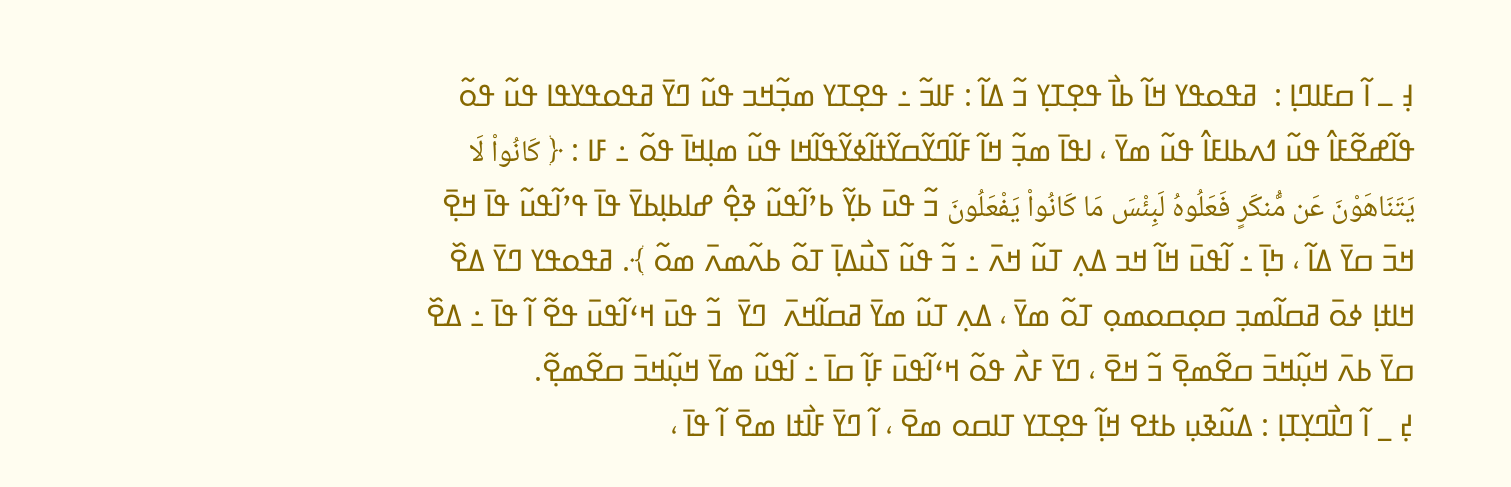߃߲ ߺ ߊ߬ ߛߓߊߣߊ߲ :  ߥߟߋߟߌ ߞߊ߬ ߕߊ߯ ߟߐ߲ߠߌ߲ ߏ߬ ߡߊ߬ : ߓߊߏ߬ ߸ ߟߐ߲ߠߌ ߘߏ߲߬ߞߏ ߟߎ߬ ߣߌ߫ ߥߟߋߟߌߟߊ ߟߎ߬ ߟߋ߬ ߟߊ߬ߝߐ߬ߓߊ߮ ߟߎ߬ ߗߍߕߊߓߊ߮ ߟߎ߬ ߘߌ߫ ، ߊߟߊ߫ ߘߏ߲߬ ߞߊ߬ ߓߊ߬ߣߌ߬ߛߌ߬ߙߊ߬ߦߌ߬ߟߊ߬ߞߊ ߟߎ߬ ߘߊ߲ߞߊ߫ ߟߋ߬ ߸ ߓߊ : ﴿ كَانُواْ لَا يَتَنَاهَوْنَ عَن مُّنكَرٍ فَعَلُوهُ لَبِئْسَ مَا كَانُواْ يَفْعَلُونَ ߏ߬ ߟߎ߫ ߕߌ߲߬ ߕߴߊ߬ߟߎ߬ ߢߐ߲߮ ߝߊߕߊ߲ߕߌ߫ ߟߊ߫ ߟߴߊ߬ߟߎ߬ ߟߊ߫ ߞߐ߲߫ ߞߏ߫ ߛߌ߫ ߡߊ߬ ، ߤߊ߲߫ ߸ ߊ߬ߟߎ߫ ߞߊ߬ ߞߏ ߡߍ߲ ߠߎ߬ ߞߍ߫ ߸ ߏ߬ ߟߎ߬ ߖߎ߯ߡߊ߲߫ ߠߋ߬ ߕߍ߬ߘߍ߫ ߘߋ߬ ﴾. ߥߟߋߟߌ ߣߌ߫ ߡߐ߰ ߞߊߙߊ߲ ߦߋ߫ ߥߛߊ߬ߘߏ߲ ߛߋ߲ߛߋߘߋ߲ ߠߋ߬ ߘߌ߫ ، ߡߍ߲ ߠߎ߬ ߘߌ߫ ߥߛߊ߬ߞߍ߫  ߣߌ߫  ߏ߬ ߟߎ߫ ߞߵߊ߬ߟߎ߫ ߟߐ߬ ߊ߬ ߟߊ߫ ߸ ߡߐ߰ ߛߌ߫ ߕߍ߫ ߞߎ߲߬ߞߏ߫ ߛߐ߬ߘߐ߲߫ ߏ߬ ߞߐ߫ ، ߣߌ߫ ߓߍ߯ ߟߋ߬ ߞߵߊ߬ߟߎ߫ ߓߊ߲߬ ߛߊ߫ ߸ ߊ߬ߟߎ߬ ߘߌ߫ ߞߎ߲߬ߞߏ߫ ߛߐ߬ߘߐ߲߬.
߄߲ _ ߊ߬ ߣߊ߯ߣߌ߲ߠߊ߲ : ߡߎ߬ߢߎ߲ ߕߙߐ ߞߊ߲߬ ߟߐ߲ߠߌ ߠߊߛߋ ߘߐ߫ ، ߊ߬ ߣߌ߫ ߓߊ߯ߙߊ ߘߐ߫ ߊ߬ ߟߊ߫ ،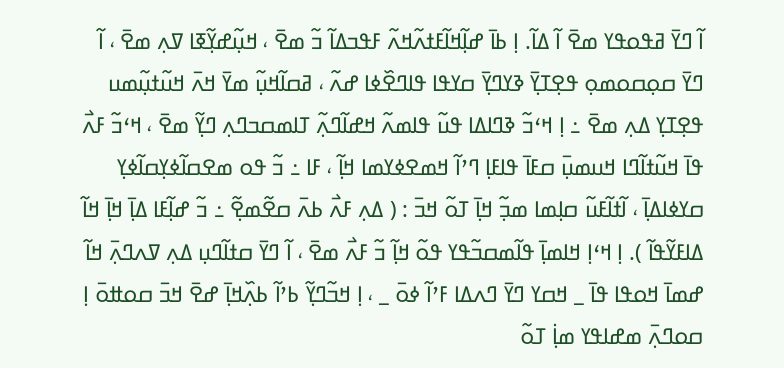ߊ߬ ߣߌ߫ ߥߟߋߟߌ ߘߐ߫ ߊ߬ ߡߊ߬. ߊ߲ ߕߊ߫ ߝߊ߲߬ߞߊ߬ߓߙߍ߬ߞߍ߬ ߓߟߏߡߊ߬ ߏ߬ ߘߐ߫ ، ߞߎ߲߬ߝߌ߲߬ߧߊ ߜߍ߲ ߘߐ߫ ، ߊ߬ ߣߌ߫ ߛߋ߲ߛߋߘߋ߲ ߟߐ߲ߠߌ߲߫ ߢߌߣߌ߲߫ ߛߌߟߊ ߟߊߣߐ߰ߦߊ ߝߍ߬ ، ߥߛߊ߬ߞߎ߲߬ ߘߌ߫ ߞߍ߫ ߞߎ߬ߙߎ߲߬ߘߎ ߟߐ߲ߠߌ߲ ߡߍ߲ ߘߐ߫ ߸ ߊ߲ ߞߵߏ߬ ߢߣߊߡߊ ߟߎ߬ ߟߊߘߍ߬ ߞߝߊ߬ߣߍ߲߬ ߠߊߘߛߏߣߍ߲ ߣߌ߲߬ ߘߐ߫ ، ߞߵߏ߬ ߓߍ߯ ߟߊ߫ ߞߎ߬ߙߊ߬ߣߊ ߞߎߘߎ߲߫ ߛߓߊ߫ ߟߊߓߊ߲ ߣߴߊ߬ ߞߘߐߦߌߘߊ ߞߊ߲߬ ، ߓߊ ߸ ߏ߬ ߟߋ ߘߐߛߊ߬ߦߌ߲ߛߊ߬ߦߌ߲ ߛߌߦߊߡߊ߲߫ ، ߊ߬ߙߊ߬ߓߎ߬ ߛߊ߲ߘߊ ߘߏ߲߬ ߞߊ߲߫ ߠߋ߬ ߞߏ߫ : ( ߡߍ߲ ߓߍ߯ ߕߍ߫ ߛߐ߬ߘߐ߲߬ ߸ ߏ߬ ߝߊ߲߬ߓߊ ߡߊ߲߫ ߞߊ߲߫ ߞߊ߬ ߡߊߓߌ߬ߟߊ߬ ). ߊ߲ ߞߵߊ߲ ߞߊߘߊ߲߫ ߟߊ߬ߘߛߏ߬ߟߌ ߟߋ߬ ߞߊ߲߬ ߏ߬ ߓߍ߯ ߘߐ߫ ، ߊ߬ ߣߌ߫ ߛߙߊ߬ߣߎ߲ ߡߍ߲ ߜߍߣߍ߲߫ ߞߊ߬ ߝߘߊ߫ ߞߋߟߊ ߟߊ߫ _ ߞߛߌ ߣߌ߫ ߣߍߡߊ ߓߴߊ߬ ߦߋ߫ _ ، ߊ߲ ߞߏ߬ߣߌ߲߬ ߕߴߊ߬ ߕߍ߲߰ߞߊ߲߫ ߝߐ߫ ߞߏ߫ ߛߋߚߋ߫ ߊ߲ ߛߋߣߍ߲߫ ߘߝߊߟߌ ߘߊ߲߭ ߠߋ߬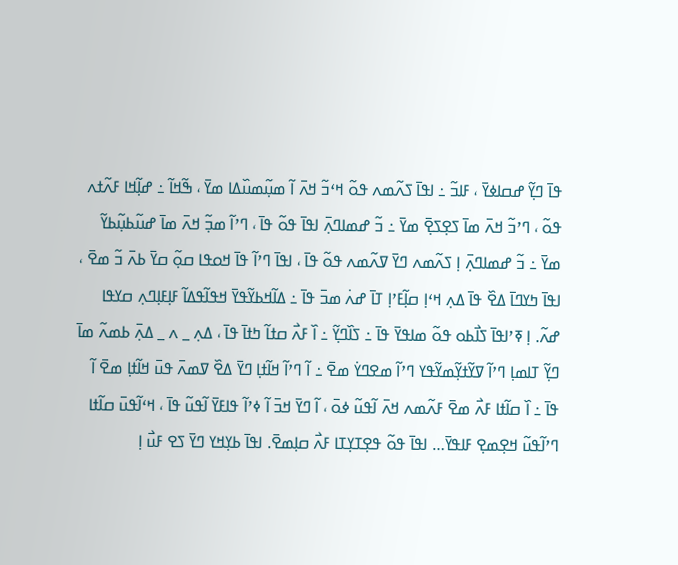ߟߊ߫ ߣߌ߲߬ ߝߛߊߦߌ߫ ، ߓߊߏ߬ ߸ ߊߟߊ߫ ߖߍ߬ߘߍ ߟߋ߬ ߞߵߏ߬ ߞߍ߫ ߊ߬ ߘߎ߲߬ߘߎ߰ߡߊ ߘߌ߫ ، ߒ߬ߞߊ߬ ߸ ߝߊ߲߬ߞߊ ߓߍ߬ߙߍ ߟߋ߬ ، ߣߴߏ߬ ߞߍ߫ ߘߊ߫ ߖߐ߲ߖߐ߲߫ ߘߌ߫ ߸ ߏ߬ ߝߘߊߣߍ߲߫ ߊߟߊ߫ ߟߋ߬ ߟߊ߫ ، ߣߴߊ߬ ߘߏ߲߬ ߞߍ߫ ߘߊ߫ ߝߎ߬ߕߎ߲߬ߕߌ߬ ߘߌ߫ ߸ ߏ߬ ߝߘߊߣߍ߲߫ ߊ߲ ߖߍ߬ߘߍ ߣߌ߫ ߜߍ߬ߘߍ ߟߋ߬ ߟߊ߫ ، ߊߟߊ߫ ߣߴߊ߬ ߟߊ߫ ߞߋߟߊ ߛߋ߲߬ ߛߌ߫ ߕߍ߫ ߏ߬ ߘߐ߫ ، ߊߟߊ߫ ߤߌߣߊ߫ ߡߐ߰ ߟߊ߫ ߡߍ߲ ߞߵߊ߲ ߛߊ߲߬ߓߴߊ߲ ߠߊ߫ ߝߍ߭ ߘߏ߫ ߟߊ߫ ߸ ߡߊ߬ߞߕߌ߬ߟߌ߫ ߞߟߊ߬ߟߡߊ߬ ߓߊ߲ߓߊ߲ߣߍ߲ ߛߌߟߊ ߝߍ߬. ߊ߲ ߧߴߊߟߊ߫ ߖߊ߯ߕߋ ߟߋ߬ ߘߊߟߌ߫ ߟߊ߫ ߸ ߖߊ߰ߣߌ߲߬ ߸ ߊ߰ ߓߍ߯ ߛߙߊ߬ ߤߙߊ߫ ߟߊ߫ ، ߡߍ߲ _ ߍ _ ߡߍ߲߫ ߕߘߍ߬ ߘߊ߫ ߣߌ߲߬ ߠߊߘߊ߲ ߣߴߊ߬ ߜߌ߬ߙߌ߲߬ߘߌ߬ߟߌ ߣߴߊ߬ ߘߐߣߌ߭ ߘߐ߫ ߸ ߊ߬ ߣߴߊ߬ ߞߊ߬ߙߊ߲ ߣߌ߫ ߡߐ߰ ߜߘߍ߫ ߟߎ߫ ߞߊ߬ߙߊ߲ ߘߐ߫ ߊ߬ ߟߊ߫ ߸ ߊ߰ ߛߊ߬ߙߊ ߓߍ߯ ߘߐ߫ ߓߍ߬ߘߍ ߞߍ߫ ߊ߬ߟߎ߬ ߦߋ߫ ، ߊ߬ ߣߌ߫ ߞߏ߫ ߊ߬ ߦߴߊ߬ ߟߊߓߌ߫ ߊ߬ߟߎ߬ ߟߊ߫ ، ߞߵߊ߬ߟߎ߫ ߛߊ߬ߙߊ ߣߴߊ߬ߟߎ߬ ߞߐ߲ߘߐ߲ ߓߊߟߌ߫… ߊߟߊ߫ ߟߋ߬ ߟߐ߲ߠߌ߲ߠߊ ߓߍ߯ ߛߊ߲ߘߐ߫. ߊߟߊ߫ ߕߌ߲ߞߌ ߣߌ߫ ߖߐ ߓߎ߯ ߊ߲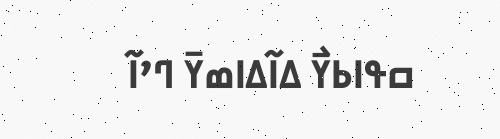ߛߟߊߕߌ߯ ߡߊ߬ߡߊߘߌ߫ ߣߴߊ߬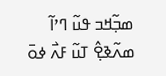ߘߏ߲߬ߞߏ ߟߎ߬ ߣߴߊ߬ ߘߍ߬ߢߐ߲߮ ߠߎ߬ ߓߍ߯ ߦߋ߫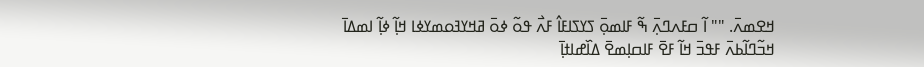ߞߐߘߍ߫. "" ߊ߬ ߛߓߍߣߍ߲߫ ߒ߬ ߓߊߘߋ߲߫ ߖߌߖߊߓߊ߮ ߓߍ߯ ߟߋ߬ ߦߋ߫ ߥߞߌߔߋߘߌߦߊ ߞߊ߲߬ ߦߊ߲߬ ߊߘߡߊ߫ ߞߏ߬ߣߊ߬ߕߍ߫ ߓߟߏ߫ ߞߊ߬ ߓߐ߫ ߓߊߛߊ߲ߘߐ߫ ߡߊ߰ߝߊߙߊ߲߫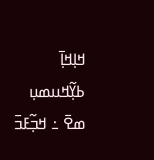ߞߊ߲ߞߊ߲߫ ߕߌ߲߬ߞߎߘߎ߲ ߘߐ߫ ߸ ߞߏ߲߬ߓߏ߫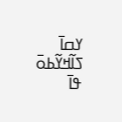ߌߛߊ߫ ߖߊ߬ߞߌ߬ߕߋ߫ ߟߊ߫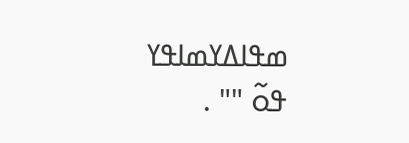ߘߟߊߡߌߘߊߟߌ ߟߋ߬ "" .